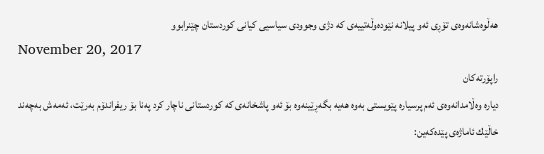هەڵوەشانەوەی تۆڕی ئەو پیلانە نێودەوڵەتییەی كە دژی وجوودی سیاسیی كیانی كوردستان چێنرابوو
November 20, 2017
راپۆرتەکان
دیارە وەڵامدانەوەی ئەم پرسیارە پێویستی بەوە هەیە بگەڕێینەوە بۆ ئەو پاشخانەی كە كوردستانی ناچار كرد پەنا بۆ ریفراندۆم بەرێت، ئەمەش بەچەند خاڵێك ئاماژەی پێدەكەین: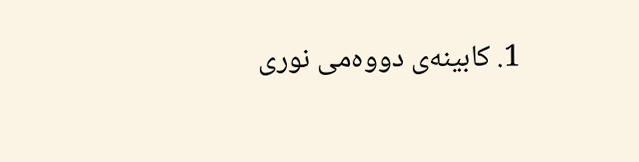1. كابینەی دووەمی نوری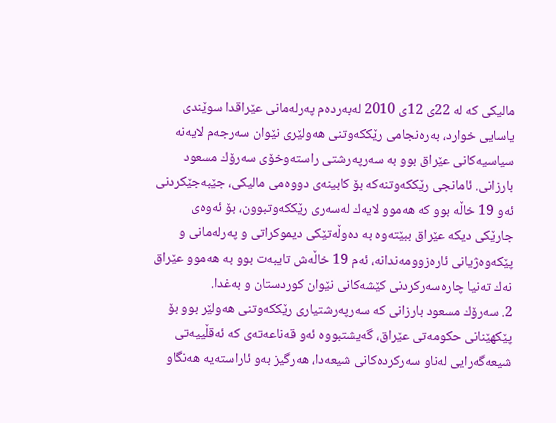مالیكی كە لە 22ی 12ی 2010 لەبەردەم پەرلەمانی عێراقدا سوێندی یاسایی خوارد، بەرەنجامی رێككەوتنی هەولێری نێوان سەرجەم لایەنە سیاسیەكانی عێراق بوو بە سەرپەرشتی راستەوخۆی سەرۆك مسعود بارزانی. ئامانجی رێككەوتنەكە بۆ كابینەی دووەمی مالیكی، جێبەجێكردنی ئەو 19 خاڵە بوو كە هەموو لایەك لەسەری رێككەوتبوون، بۆ ئەوەی جارێكی دیكە عێراق ببێتەوە بە دەوڵەتێكی دیموكراتی و پەرلەمانی و پێكەوەژیانی ئارەزوومەندانە، ئەم 19 خاڵەش تایبەت بوو بە هەموو عێراق نەك تەنیا چارەسەركردنی كێشەكانی نێوان كوردستان و بەغدا.
2. سەرۆك مسعود بارزانی كە سەرپەرشتیاری رێككەوتنی هەولێر بوو بۆ پێكهێنانی حكومەتی عێراق، گەیشتبووە ئەو قەناعەتەی كە ئەقڵییەتی شیعەگەرایی لەناو سەركردەكانی شیعەدا، هەرگیز بەو ئاراستەیە هەنگاو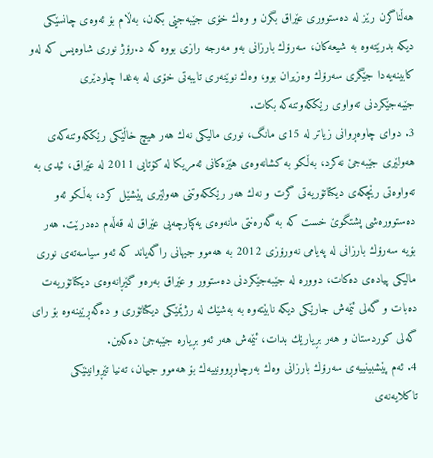هەڵناگرن رێز لە دەستووری عێراق بگرن و وەك خۆی جێبەجێی بكەن، بەڵام بۆ ئەوەی چانسێكی دیكە بدرێتەوە بە شیعەكان، سەرۆك بارزانی بەو مەرجە رازی بووە كە د.رۆژ نوری شاوەیس كە لەو كابینەیەدا جێگری سەرۆك وەزیران بوو، وەك نوێنەری تایبەتی خۆی لە بەغدا چاودێری جێبەجێكردنی تەواوی رێككەوتنەكە بكات.
3. دوای چاوەڕوانی زیاتر لە 15ی مانگ، نوری مالیكی نەك هەر هیچ خاڵێكی رێككەوتنەكەی هەولێری جێبەجێ نەكرد، بەڵكو بە كشانەوەی هێزەكانی ئەمریكا لە كۆتایی 2011 لە عێراق، ئیدی بە تەواوەتی رێچكەی دیكتاتۆریەتی گرت و نەك هەر رێككەوتنی هەولێری پێشێل كرد، بەڵكو ئەو دەستوورەشی پشتگوێ خست كە بە گەرەنتی مانەوەی یەكپارچەیی عێراق لە قەڵەم دەدرێت. هەر بۆیە سەرۆك بارزانی لە پەیامی نەورۆزی 2012 بە هەموو جیهانی راگەیاند كە ئەو سیاسەتەی نوری مالیكی پیادەی دەكات، دوورە لە جێبەجێكردنی دەستوور و عێراق بەرەو گێڕانەوەی دیكتاتۆریەت دەبات و گەلی ئێمەش جارێكی دیكە نابێتەوە بە بەشێك لە رژێمێكی دیكتاتۆری و دەگەڕێینەوە بۆ رای گەلی كوردستان و هەر بڕیارێك بدات، ئێمەش هەر ئەو بڕیارە جێبەجێ دەكەین.
4. ئەم پێشبینییەی سەرۆك بارزانی وەك بەرچاوڕوونییەك بۆ هەموو جیهان، تەنیا تێڕوانینێكی تاكلایەنەی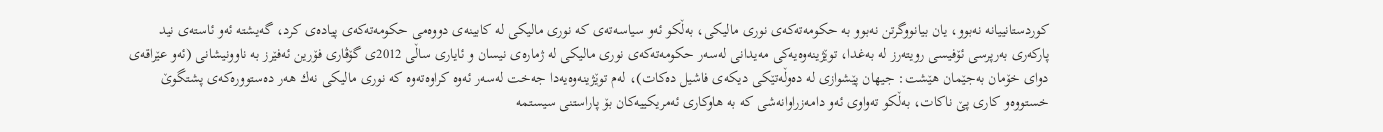كوردستانییانە نەبوو، یان بیانووگرتن نەبوو بە حكومەتەكەی نوری مالیكی، بەڵكو ئەو سیاسەتەی كە نوری مالیكی لە كابینەی دووەمی حكومەتەكەی پیادەی كرد، گەیشتە ئەو ئاستەی نید پاركەری بەرپرسی ئۆفیسی رویتەرز لە بەغدا، توێژینەوەیەكی مەیدانی لەسەر حكومەتەكەی نوری مالیكی لە ژمارەی نیسان و ئایاری ساڵی 2012ی گۆڤاری فۆرین ئەفێرز بە ناوونیشانی (ئەو عێراقەی دوای خۆمان بەجێمان هێشت: جیهان پێشوازی لە دەوڵەتێكی دیكەی فاشیل دەكات)، لەم توێژینەوەیەدا جەخت لەسەر ئەوە كراوەتەوە كە نوری مالیكی نەك هەر دەستوورەكەی پشتگوێ خستووەو كاری پێ ناكات، بەڵكو تەواوی ئەو دامەزراوانەشی كە بە هاوكاری ئەمریكییەكان بۆ پاراستنی سیستمە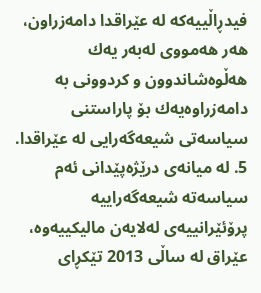فیدڕاڵییەكە لە عێراقدا دامەزراون، هەر هەمووی لەبەر یەك هەڵوەشاندوون و كردوونی بە دامەزراوەیەك بۆ پاراستنی سیاسەتی شیعەگەرایی لە عێراقدا.
5. لە میانەی درێژەپێدانی ئەم سیاسەتە شیعەگەراییە پرۆئێرانییەی لەلایەن مالیكییەوە، عێراق لە ساڵی 2013 تێكڕای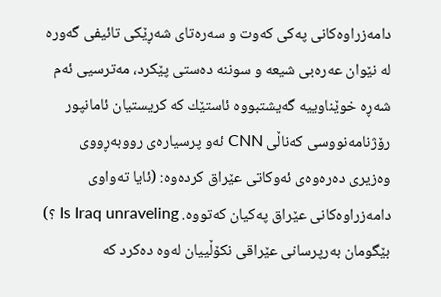دامەزراوەكانی پەكی كەوت و سەرەتای شەڕێكی تائیفی گەورە لە نێوان عەرەبی شیعە و سوننە دەستی پێكرد، مەترسیی ئەم شەڕە خوێناوییە گەیشتبووە ئاستێك كە كریستیان ئامانپور رۆژنامەنووسی كەناڵی CNN ئەو پرسیارەی رووبەڕووی وەزیری دەرەوەی ئەوكاتی عێراق كردەوە: (ئایا تەواوی دامەزراوەكانی عێراق پەكیان كەتووە. Is Iraq unraveling ؟) بێگومان بەرپرسانی عێراقی نكۆڵییان لەوە دەكرد كە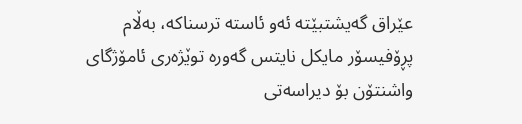عێراق گەیشتبێتە ئەو ئاستە ترسناكە، بەڵام پڕۆفیسۆر مایكل نایتس گەورە توێژەری ئامۆژگای واشنتۆن بۆ دیراسەتی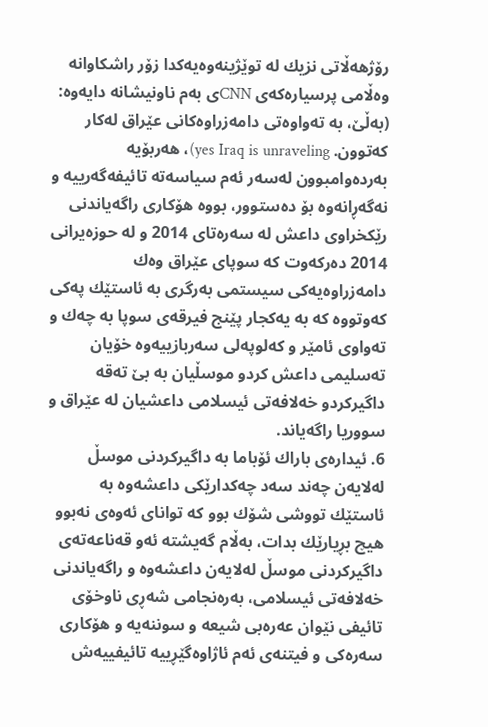رۆژهەڵاتی نزیك لە توێژینەوەیەكدا زۆر راشكاوانە وەڵامی پرسیارەكەی CNNی بەم ناونیشانە دایەوە: (بەڵێ، بە تەواوەتی دامەزراوەكانی عێراق لەكار كەتوون. yes Iraq is unraveling)، هەربۆیە بەردەوامبوون لەسەر ئەم سیاسەتە تائیفەگەرییە و نەگەڕانەوە بۆ دەستوور، بووە هۆكاری راگەیاندنی رێكخراوی داعش لە سەرەتای 2014 و لە حوزەیرانی 2014 دەركەوت كە سوپای عێراق وەك دامەزراوەیەكی سیستمی بەرگری بە ئاستێك پەكی كەوتووە كە بە یەكجار پێنج فیرقەی سوپا بە چەك و تەواوی ئامێر و كەلوپەلی سەربازییەوە خۆیان تەسلیمی داعش كردو موسڵیان بە بێ تەقە داگیركردو خەلافەتی ئیسلامی داعشیان لە عێراق و سووریا راگەیاند.
6. ئیدارەی باراك ئۆباما بە داگیركردنی موسڵ لەلایەن چەند سەد چەكدارێكی داعشەوە بە ئاستێك تووشی شۆك بوو كە توانای ئەوەی نەبوو هیچ بڕیارێك بدات، بەڵام گەیشتە ئەو قەناعەتەی داگیركردنی موسڵ لەلایەن داعشەوە و راگەیاندنی خەلافەتی ئیسلامی، بەرەنجامی شەڕی ناوخۆی تائیفی نێوان عەرەبی شیعە و سوننەیە و هۆكاری سەرەكی و فیتنەی ئەم ئاژاوەگێڕییە تائیفییەش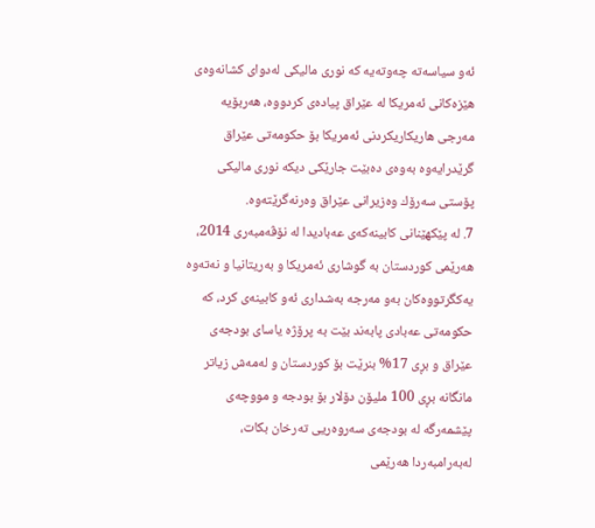ئەو سیاسەتە چەوتەیە كە نوری مالیكی لەدوای كشانەوەی هێزەكانی ئەمریكا لە عێراق پیادەی كردووە، هەربۆیە مەرجی هاریكاریكردنی ئەمریكا بۆ حكومەتی عێراق گرێدرایەوە بەوەی دەبێت جارێكی دیكە نوری مالیكی پۆستی سەرۆك وەزیرانی عێراق وەرنەگرێتەوە.
7. لە پێكهێنانی كابینەكەی عەبادیدا لە نۆڤەمبەری 2014، هەرێمی كوردستان بە گوشاری ئەمریكا و بەریتانیا و نەتەوە یەكگرتووەكان بەو مەرجە بەشداری ئەو كابینەی كرد، كە حكومەتی عەبادی پابەند بێت بە پرۆژە یاسای بودجەی عێراق و بڕی 17% بنرێت بۆ كوردستان و لەمەش زیاتر مانگانە بڕی 100 ملیۆن دۆلار بۆ بودجە و مووچەی پێشمەرگە لە بودجەی سەروەریی تەرخان بكات، لەبەرامبەردا هەرێمی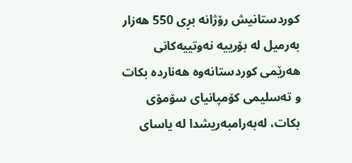كوردستانیش رۆژانە بڕی 550 هەزار بەرمیل لە بۆرییە نەوتییەكانی هەرێمی كوردستانەوە هەناردە بكات و تەسلیمی كۆمپانیای سۆمۆی بكات، لەبەرامبەریشدا لە یاسای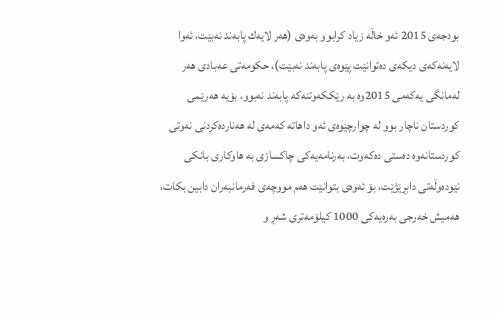بودجەی 2015 ئەو خاڵە زیاد كرابوو بەوەی (هەر لایەك پابەند نەبێت، ئەوا لایەنەكەی دیكەی دەتوانێت پێوەی پابەند نەبێت)، حكومەتی عەبادی هەر لەمانگی یەكەمی 2015وە بە رێككەوتنەكە پابەند نەبوو، بۆیە هەرێمی كوردستان ناچار بوو لە چوارچێوەی ئەو داهاتە كەمەی لە هەناردەكردنی نەوتی كوردستانەوە دەستی دەكەوت، بەرنامەیەكی چاكسازی بە هاوكاری بانكی نێودەوڵەتی دابڕێژێت، بۆ ئەوەی بتوانێت هەم مووچەی فەرمانبەران دابین بكات، هەمیش خەرجی بەرەیەكی 1000 كیلۆمەتری شەڕ و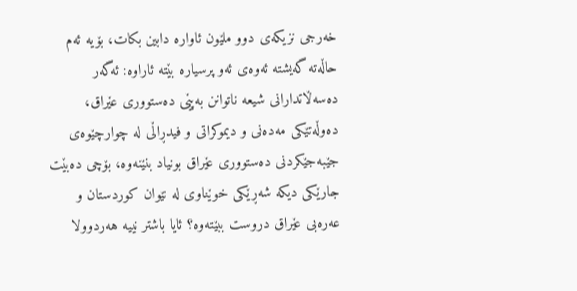خەرجی نزیكەی دوو ملێون ئاوارە دابین بكات، بۆیە ئەم حاڵەتە گەیشتە ئەوەی ئەو پرسیارە بێتە ئاراوە: ئەگەر دەسەڵاتدارانی شیعە ناتوانن بەپێی دەستووری عێراق، دەوڵەتێكی مەدەنی و دیموكراتی و فیدڕاڵی لە چوارچێوەی جێبەجێكردنی دەستووری عێراق بونیاد بنێنەوە، بۆچی دەبێت جارێكی دیكە شەڕێكی خوێناوی لە نێوان كوردستان و عەرەبی عێراق دروست ببێتەوە؟ ئایا باشتر نییە هەردوولا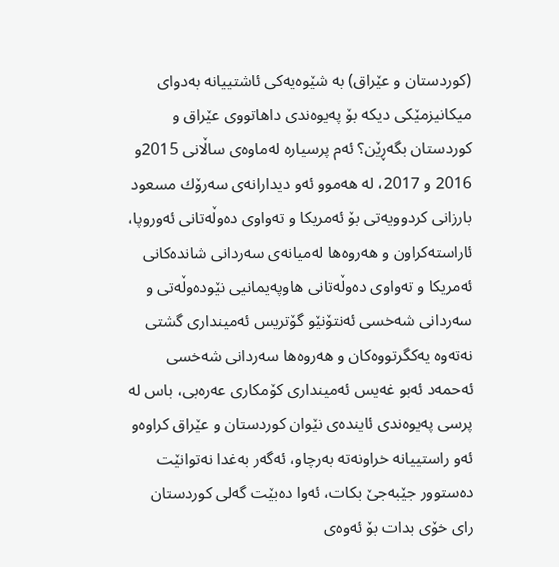(كوردستان و عێراق) بە شێوەیەكی ئاشتییانە بەدوای میكانیزمێكی دیكە بۆ پەیوەندی داهاتووی عێراق و كوردستان بگەڕێن؟ ئەم پرسیارە لەماوەی ساڵانی 2015و 2016 و 2017، لە هەموو ئەو دیدارانەی سەرۆك مسعود بارزانی كردوویەتی بۆ ئەمریكا و تەواوی دەوڵەتانی ئەوروپا، ئاراستەكراون و هەروەها لەمیانەی سەردانی شاندەكانی ئەمریكا و تەواوی دەوڵەتانی هاوپەیمانیی نێودەوڵەتی و سەردانی شەخسی ئەنتۆنێو گۆتریس ئەمینداری گشتی نەتەوە یەكگرتووەكان و هەروەها سەردانی شەخسی ئەحمەد ئەبو غەیس ئەمینداری كۆمكاری عەرەبی، باس لە پرسی پەیوەندی ئایندەی نێوان كوردستان و عێراق كراوەو ئەو راستییانە خراونەتە بەرچاو، ئەگەر بەغدا نەتوانێت دەستوور جێبەجێ بكات، ئەوا دەبێت گەلی كوردستان رای خۆی بدات بۆ ئەوەی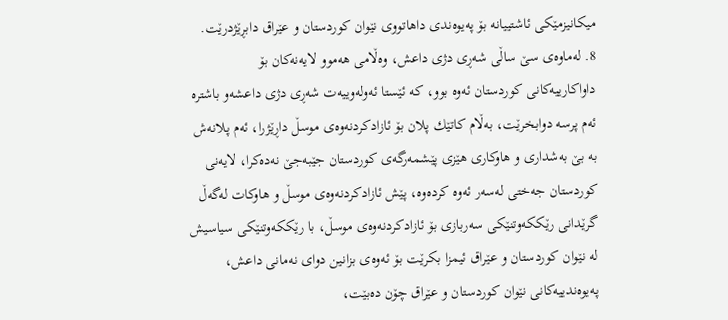میكانیزمێكی ئاشتییانە بۆ پەیوەندی داهاتووی نێوان كوردستان و عێراق دابڕێژدرێت.
8. لەماوەی سێ ساڵی شەڕی دژی داعش، وەڵامی هەموو لایەنەكان بۆ داواكارییەكانی كوردستان ئەوە بوو، كە ئێستا ئەولەوییەت شەڕی دژی داعشەو باشترە ئەم پرسە دوابخرێت، بەڵام كاتێك پلان بۆ ئازادكردنەوەی موسڵ داڕێژرا، ئەم پلانەش بە بێ بەشداری و هاوكاری هێزی پێشمەرگەی كوردستان جێبەجێ نەدەكرا، لایەنی كوردستان جەختی لەسەر ئەوە كردەوە، پێش ئازادكردنەوەی موسڵ و هاوكات لەگەڵ گرێدانی رێككەوتنێكی سەربازی بۆ ئازادكردنەوەی موسڵ، با رێككەوتنێكی سیاسیش لە نێوان كوردستان و عێراق ئیمزا بكرێت بۆ ئەوەی بزانین دوای نەمانی داعش، پەیوەندییەكانی نێوان كوردستان و عێراق چۆن دەبێت،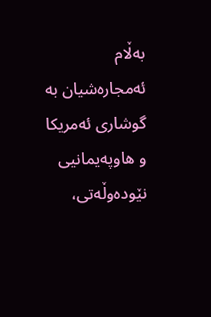بەڵام ئەمجارەشیان بە گوشاری ئەمریكا و هاوپەیمانیی نێودەوڵەتی،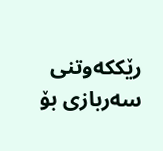رێككەوتنی سەربازی بۆ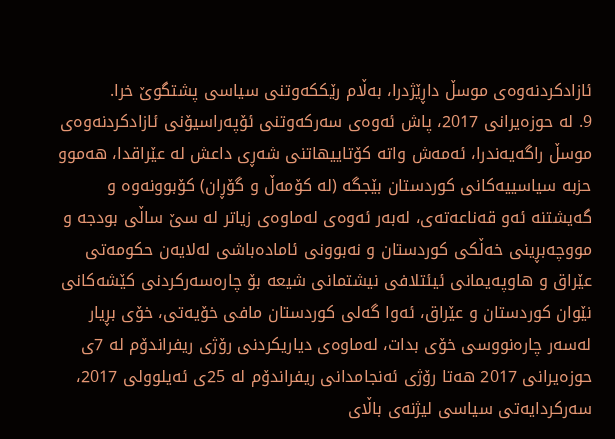ئازادكردنەوەی موسڵ داڕێژدرا، بەڵام رێككەوتنی سیاسی پشتگوێ خرا.
9. لە حوزەیرانی 2017، پاش ئەوەی سەركەوتنی ئۆپەراسیۆنی ئازادكردنەوەی موسڵ راگەیەندرا، ئەمەش واتە كۆتاییهاتنی شەڕی داعش لە عێراقدا، هەموو حزبە سیاسییەكانی كوردستان بێجگە (لە كۆمەڵ و گۆڕان) كۆبوونەوە و گەیشتنە ئەو قەناعەتەی، لەبەر ئەوەی لەماوەی زیاتر لە سێ ساڵی بودجە و مووچەبڕینی خەڵكی كوردستان و نەبوونی ئامادەباشی لەلایەن حكومەتی عێراق و هاوپەیمانی ئیئتلافی نیشتمانی شیعە بۆ چارەسەركردنی كێشەكانی نێوان كوردستان و عێراق، ئەوا گەلی كوردستان مافی خۆیەتی، خۆی بڕیار لەسەر چارەنووسی خۆی بدات، لەماوەی دیاریكردنی رۆژی ریفراندۆم لە 7ی حوزەیرانی 2017 هەتا رۆژی ئەنجامدانی ریفراندۆم لە 25ی ئەیلوولی 2017، سەركردایەتی سیاسی لیژنەی باڵای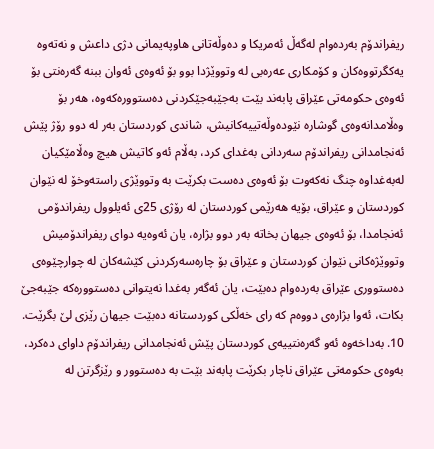ریفراندۆم بەردەوام لەگەڵ ئەمریكا و دەوڵەتانی هاوپەیمانی دژی داعش و نەتەوە یەكگرتووەكان و كۆمكاری عەرەبی لە وتووێژدا بوو بۆ ئەوەی ئەوان ببنە گەرەنتی بۆ ئەوەی حكومەتی عێراق پابەند بێت بەجێبەجێكردنی دەستوورەكەوە، هەر بۆ وەڵامدانەوەی گوشارە نێودەوڵەتییەكانیش، شاندی كوردستان بەر لە دوو رۆژ پێش ئەنجامدانی ریفراندۆم سەردانی بەغدای كرد، بەڵام ئەو كاتیش هیچ وەڵامێكیان لەبەغداوە چنگ نەكەوت بۆ ئەوەی دەست بكرێت بە وتووێژی راستەوخۆ لە نێوان كوردستان و عێراق، بۆیە هەرێمی كوردستان لە رۆژی 25ی ئەیلوول ریفراندۆمی ئەنجامدا، بۆ ئەوەی جیهان بخاتە بەر دوو بژارە، یان ئەوەیە دوای ریفراندۆمیش وتووێژەكانی نێوان كوردستان و عێراق بۆ چارەسەركردنی كێشەكان لە چوارچێوەی دەستووری عێراق بەردەوام دەبێت، یان ئەگەر بەغدا نەیتوانی دەستوورەكە جێبەجێ بكات، ئەوا بژارەی دووەم كە رای خەڵكی كوردستانە دەبێت جیهان رێزی لێ بگرێت.
10. بەداخەوە ئەو گەرەنتییەی كوردستان پێش ئەنجامدانی ریفراندۆم داوای دەكرد، بەوەی حكومەتی عێراق ناچار بكرێت پابەند بێت بە دەستوور و رێزگرتن لە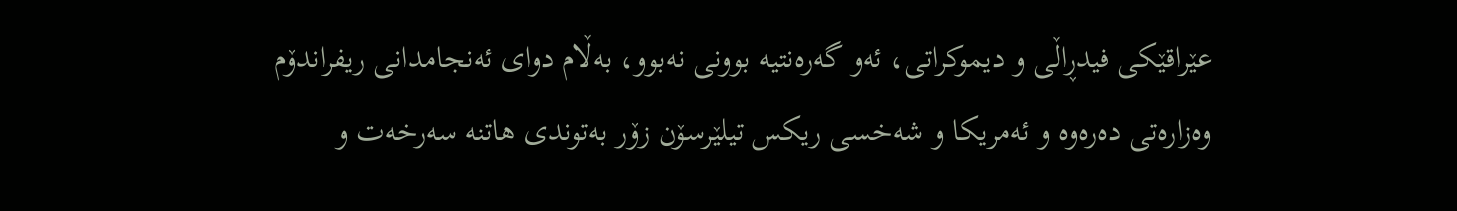عێراقێكی فیدڕاڵی و دیموكراتی، ئەو گەرەنتیە بوونی نەبوو، بەڵام دوای ئەنجامدانی ریفراندۆم وەزارەتی دەرەوە و ئەمریكا و شەخسی ریكس تیلێرسۆن زۆر بەتوندی هاتنە سەرخەت و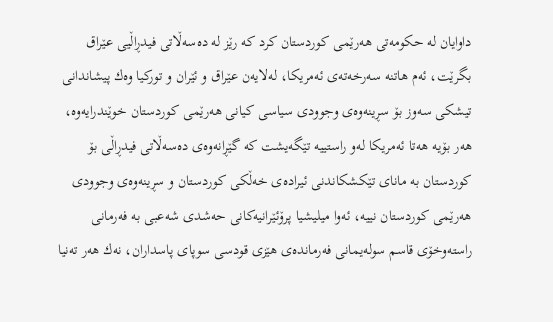داوایان لە حكومەتی هەرێمی كوردستان كرد كە رێز لە دەسەڵاتی فیدڕاڵیی عێراق بگرێت، ئەم هاتنە سەرخەتەی ئەمریكا، لەلایەن عێراق و ئێران و توركیا وەك پیشاندانی تیشكی سەوز بۆ سڕینەوەی وجوودی سیاسی كیانی هەرێمی كوردستان خوێندرایەوە، هەر بۆیە هەتا ئەمریكا لەو راستییە تێگەیشت كە گێڕانەوەی دەسەڵاتی فیدڕاڵی بۆ كوردستان بە مانای تێكشكاندنی ئیرادەی خەڵكی كوردستان و سڕینەوەی وجوودی هەرێمی كوردستان نییە، ئەوا میلیشیا پرۆئێرانیەكانی حەشدی شەعبی بە فەرمانی راستەوخۆی قاسم سولەیمانی فەرماندەی هێزی قودسی سوپای پاسداران، نەك هەر تەنیا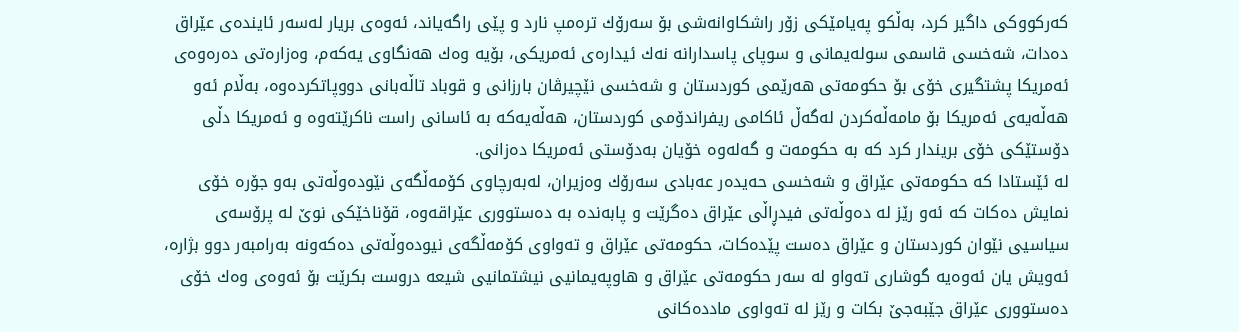كەركووكی داگیر كرد، بەڵكو پەیامێكی زۆر راشكاوانەشی بۆ سەرۆك ترەمپ نارد و پێی راگەیاند، ئەوەی بریار لەسەر ئایندەی عێراق دەدات، شەخسی قاسمی سولەیمانی و سوپای پاسدارانە نەك ئیدارەی ئەمریكی، بۆیە وەك هەنگاوی یەكەم، وەزارەتی دەرەوەی ئەمریكا پشتگیری خۆی بۆ حكومەتی هەرێمی كوردستان و شەخسی نێچیرڤان بارزانی و قوباد تاڵەبانی دووپاتكردەوە، بەڵام ئەو هەڵەیەی ئەمریكا بۆ مامەڵەكردن لەگەڵ ئاكامی ریفراندۆمی كوردستان، هەڵەیەكە بە ئاسانی راست ناكرێتەوە و ئەمریكا دڵی دۆستێكی خۆی بریندار كرد كە بە حكومەت و گەلەوە خۆیان بەدۆستی ئەمریكا دەزانی.
لە ئێستادا كە حكومەتی عێراق و شەخسی حەیدەر عەبادی سەرۆك وەزیران، لەبەرچاوی كۆمەڵگەی نێودەوڵەتی بەو جۆرە خۆی نمایش دەكات كە ئەو رێز لە دەوڵەتی فیدڕاڵی عێراق دەگرێت و پابەندە بە دەستووری عێراقەوە، قۆناخێكی نوێ لە پرۆسەی سیاسیی نێوان كوردستان و عێراق دەست پێدەكات، حكومەتی عێراق و تەواوی كۆمەڵگەی نیودەوڵەتی دەكەونە بەرامبەر دوو بژارە، ئەویش یان ئەوەیە گوشاری تەواو لە سەر حكومەتی عێراق و هاوپەیمانیی نیشتمانیی شیعە دروست بكرێت بۆ ئەوەی وەك خۆی دەستووری عێراق جێبەجێ بكات و رێز لە تەواوی ماددەكانی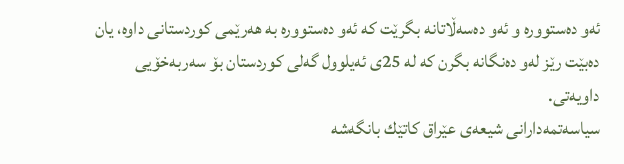ئەو دەستوورە و ئەو دەسەڵاتانە بگرێت كە ئەو دەستوورە بە هەرێمی كوردستانی داوە، یان دەبێت رێز لەو دەنگانە بگرن كە لە 25ی ئەیلوول گەلی كوردستان بۆ سەربەخۆیی داویەتی.
سیاسەتمەدارانی شیعەی عێراق كاتێك بانگەشە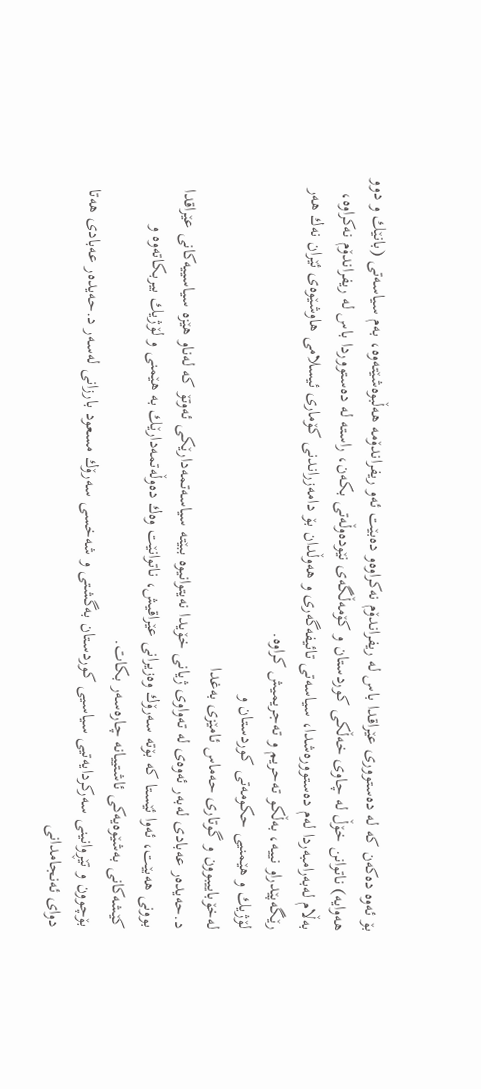بۆ ئەوە دەكەن كە لە دەستووری عێراقدا باس لە ریفراندۆم نەكراوەو دەبێت ئەو ریفراندۆمە هەڵبوەشێتەوە، بەم سیاسەتی (بانێك و دوو هەوایە) ناتوانن خۆڵ لە چاوی خەڵكی كوردستان و كۆمەڵگەی نێودەوڵەتی بكەن، راستە لە دەستووردا باس لە ریفراندۆم نەكراوە، بەڵام لەبەرامبەردا لەم دەستوورەشدا، سیاسەتی تائیفەگەری و هەوڵدان بۆ دامەزراندنی كۆماری ئیسلامی هاوشێوەی ئێران نەك هەر رێگەپێدراو نییە، بەڵكو تەحریم و تەجریمیش كراوە.
لۆژیك و هێمنیی حكومەتی كوردستان و
لەخۆباییبوون و گوتاری حەماس ئامێزی بەغدا
د.حەیدەر عەبادی لەبەر ئەوەی لە تەواوی ژیانی خۆیدا نەیتوانیوە ببێتە سیاسەتمەدارێكی ئەوتۆ كە لەناو هێزە سیاسییەكانی عێراقدا بوونی هەبێت، ئەوا ئێستا كە بۆتە سەرۆك وەزیرانی عێراقیش، ناتوانێت وەك دەوڵەتمەدارێك بە هێمنی و لۆژیك بیربكاتەوە و كێشەكانی بەشێوەیەكی ئاشتییانە چارەسەر بكات.
بۆچوون و تێڕوانینی سەركردایەتیی سیاسیی كوردستان بەگشتی و شەخسی سەرۆك مسعود بارزانی لەسەر د.حەیدەر عەبادی هەتا دوای ئەنجامدانی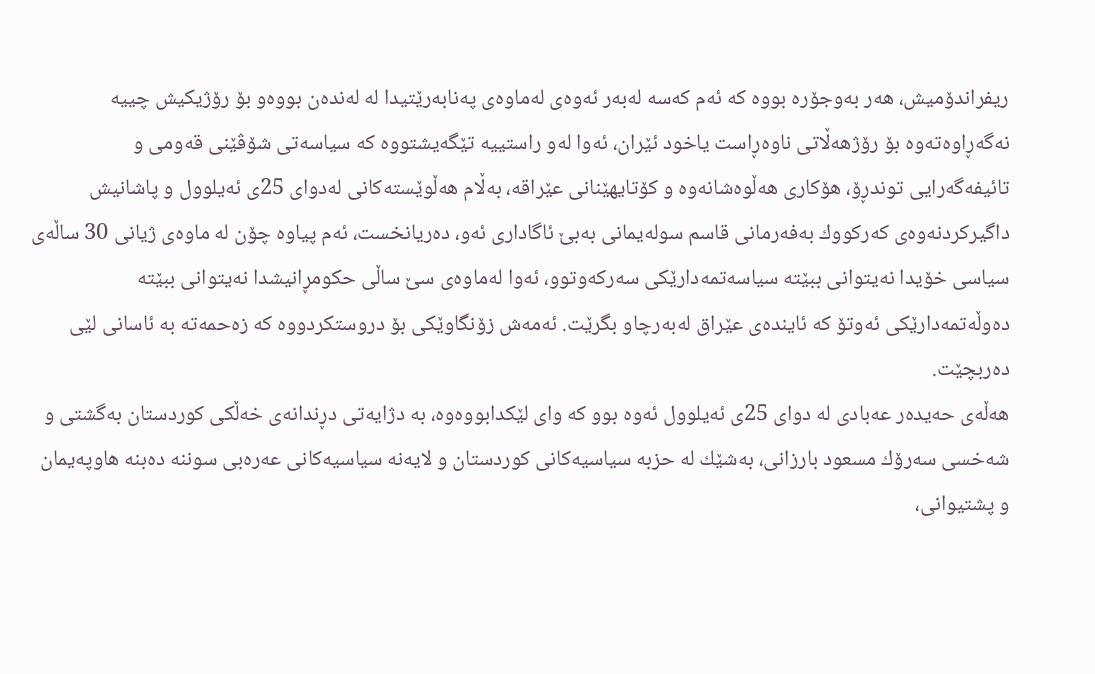ریفراندۆمیش، هەر بەوجۆرە بووە كە ئەم كەسە لەبەر ئەوەی لەماوەی پەنابەرێتیدا لە لەندەن بووەو بۆ رۆژیكیش چییە نەگەڕاوەتەوە بۆ رۆژهەڵاتی ناوەڕاست یاخود ئێران، ئەوا لەو راستییە تێگەیشتووە كە سیاسەتی شۆڤێنی قەومی و تائیفەگەرایی توندڕۆ، هۆكاری هەڵوەشانەوە و كۆتایهێنانی عێراقە، بەڵام هەڵوێستەكانی لەدوای 25ی ئەیلوول و پاشانیش داگیركردنەوەی كەركووك بەفەرمانی قاسم سولەیمانی بەبێ ئاگاداری ئەو، دەریانخست، ئەم پیاوە چۆن لە ماوەی ژیانی 30 ساڵەی سیاسی خۆیدا نەیتوانی ببێتە سیاسەتمەدارێكی سەركەوتوو، ئەوا لەماوەی سێ ساڵی حكومڕانیشدا نەیتوانی ببێتە دەوڵەتمەدارێكی ئەوتۆ كە ئایندەی عێراق لەبەرچاو بگرێت. ئەمەش زۆنگاوێكی بۆ دروستكردووە كە زەحمەتە بە ئاسانی لێی دەربچێت.
هەڵەی حەیدەر عەبادی لە دوای 25ی ئەیلوول ئەوە بوو كە وای لێكدابووەوە، بە دژایەتی دڕندانەی خەڵكی كوردستان بەگشتی و شەخسی سەرۆك مسعود بارزانی، بەشێك لە حزبە سیاسیەكانی كوردستان و لایەنە سیاسیەكانی عەرەبی سوننە دەبنە هاوپەیمان و پشتیوانی،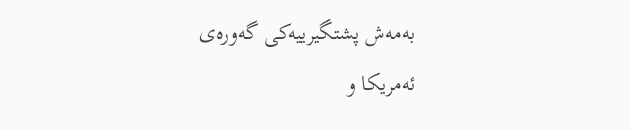بەمەش پشتگیرییەكی گەورەی ئەمریكا و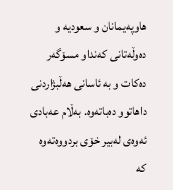هاوپەیمانان و سعودیە و دەوڵەتانی كەنداو مسۆگەر دەكات و بە ئاسانی هەڵبژاردنی داهاتوو دەباتەوە. بەڵام عەبادی ئەوەی لەبیر خۆی بردووەتەوە كە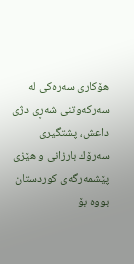هۆكاری سەرەكی لە سەركەوتنی شەڕی دژی داعش، پشتگیری سەرۆك بارزانی و هێزی پێشمەرگەی كوردستان بووە بۆ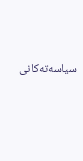سیاسەتەكانی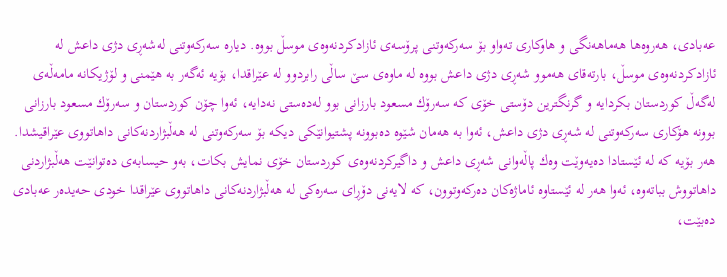عەبادی، هەروەها هەماهەنگی و هاوكاری تەواو بۆ سەركەوتنی پرۆسەی ئازادكردنەوەی موسڵ بووە. دیارە سەركەوتنی لەشەڕی دژی داعش لە ئازادكردنەوەی موسڵ، بارتەقای هەموو شەڕی دژی داعش بووە لە ماوەی سێ ساڵی رابردوو لە عێراقدا، بۆیە ئەگەر بە هێمنی و لۆژیكانە مامەڵەی لەگەڵ كوردستان بكردایە و گرنگترین دۆستی خۆی كە سەرۆك مسعود بارزانی بوو لەدەستی نەدایە، ئەوا چۆن كوردستان و سەرۆك مسعود بارزانی بوونە هۆكاری سەركەوتنی لە شەڕی دژی داعش، ئەوا بە هەمان شێوە دەبوونە پشتیوانێكی دیكە بۆ سەركەوتنی لە هەڵبژاردنەكانی داهاتووی عێراقیشدا. هەر بۆیە كە لە ئێستادا دەیەوێت وەك پاڵەوانی شەڕی داعش و داگیركردنەوەی كوردستان خۆی نمایش بكات، بەو حیسابەی دەتوانێت هەڵبژاردنی داهاتووش بباتەوە، ئەوا هەر لە ئێستاوە ئاماژەكان دەركەوتوون، كە لایەنی دۆڕای سەرەكی لە هەڵبژاردنەكانی داهاتووی عێراقدا خودی حەیدەر عەبادی دەبێت،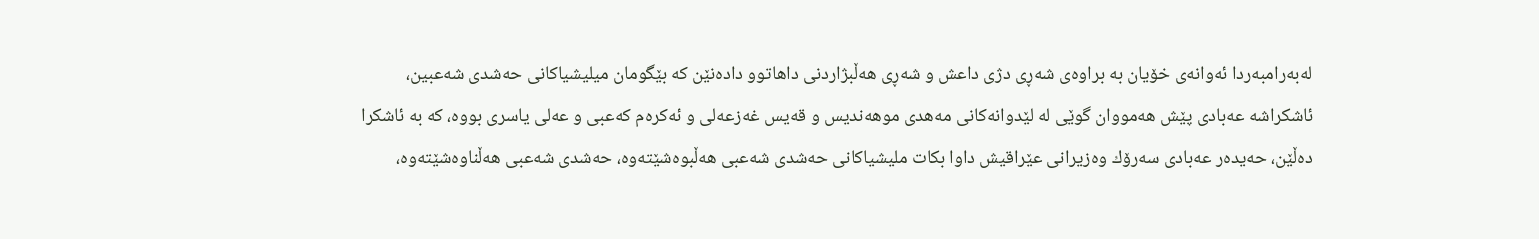لەبەرامبەردا ئەوانەی خۆیان بە براوەی شەڕی دژی داعش و شەڕی هەڵبژاردنی داهاتوو دادەنێن كە بێگومان میلیشیاكانی حەشدی شەعبین، ئاشكراشە عەبادی پێش هەمووان گوێی لە لێدوانەكانی مەهدی موهەندیس و قەیس غەزعەلی و ئەكرەم كەعبی و عەلی یاسری بووە، كە بە ئاشكرا دەڵێن، حەیدەر عەبادی سەرۆك وەزیرانی عێراقیش داوا بكات ملیشیاكانی حەشدی شەعبی هەڵبوەشێتەوە، حەشدی شەعبی هەڵناوەشێتەوە،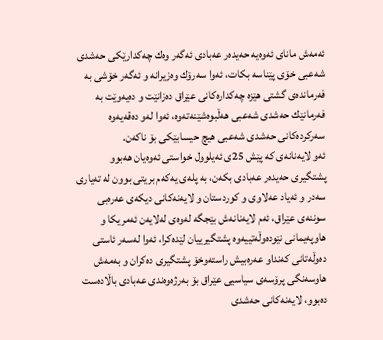ئەمەش مانای ئەوەیە حەیدەر عەبادی ئەگەر وەك چەكدارێكی حەشدی شەعبی خۆی پێناسە بكات، ئەوا سەرۆك وەزیرانە و ئەگەر خۆشی بە فەرماندەی گشتی هێزە چەكدارەكانی عێراق دەزانێت و دەیەوێت بە فەرمانێك حەشدی شەعبی هەڵبوەشێنەتەوە، ئەوا لەو دەقەیەوە سەركردەكانی حەشدی شەعبی هیچ حیسابێكی بۆ ناكەن.
ئەو لایەنانەی كە پێش 25ی ئەیلوول خواستی ئەوەیان هەبوو پشتگیری حەیدەر عەبادی بكەن، بە پلەی یەكەم بریتی بوون لە تەیاری سەدر و ئەیاد عەلاوی و كوردستان و لایەنەكانی دیكەی عەرەبی سوننەی عێراق، ئەم لایەنانەش بێجگە لەوەی لەلایەن ئەمریكا و هاوپەیمانی نێودەوڵەتییەوە پشتگیرییان لێدەكرا، ئەوا لەسەر ئاستی دەوڵەتانی كەنداو عەرەبیش راستەوخۆ پشتگیری دەكران و بەمەش هاوسەنگی پرۆسەی سیاسیی عێراق بۆ بەرژەوەندی عەبادی باڵادەست دەبوو، لایەنەكانی حەشدی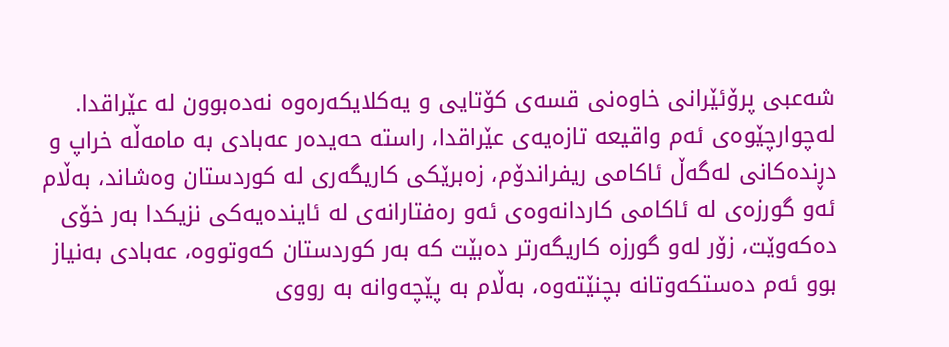شەعبی پرۆئێرانی خاوەنی قسەی كۆتایی و یەكلایكەرەوە نەدەبوون لە عێراقدا.
لەچوارچێوەی ئەم واقیعە تازەیەی عێراقدا، راستە حەیدەر عەبادی بە مامەڵە خراپ و دڕندەكانی لەگەڵ ئاكامی ریفراندۆم، زەبرێكی كاریگەری لە كوردستان وەشاند، بەڵام ئەو گورزەی لە ئاكامی كاردانەوەی ئەو رەفتارانەی لە ئایندەیەكی نزیكدا بەر خۆی دەكەوێت، زۆر لەو گورزە كاریگەرتر دەبێت كە بەر كوردستان كەوتووە، عەبادی بەنیاز بوو ئەم دەستكەوتانە بچنێتەوە، بەڵام بە پێچەوانە بە رووی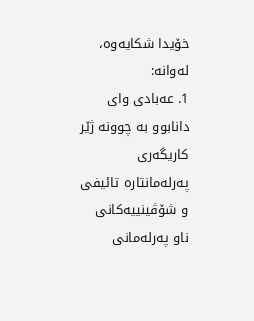خۆیدا شكایەوە، لەوانە:
1. عەبادی وای دانابوو بە چوونە ژێر كاریگەری پەرلەمانتارە تائیفی و شۆڤینییەكانی ناو پەرلەمانی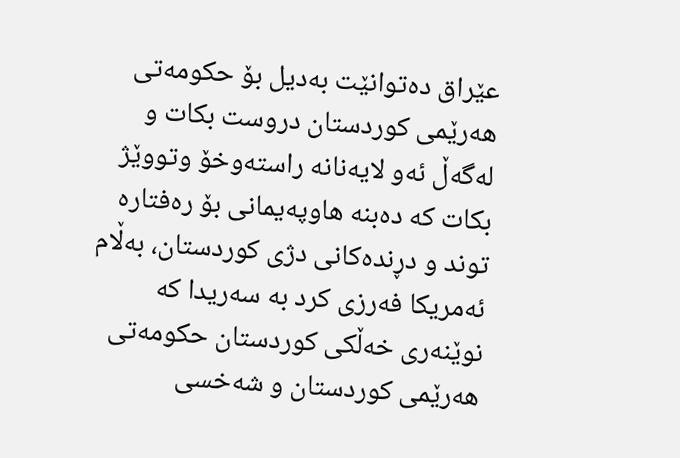عێراق دەتوانێت بەدیل بۆ حكومەتی هەرێمی كوردستان دروست بكات و لەگەڵ ئەو لایەنانە راستەوخۆ وتووێژ بكات كە دەبنە هاوپەیمانی بۆ رەفتارە توند و دڕندەكانی دژی كوردستان، بەڵام ئەمریكا فەرزی كرد بە سەریدا كە نوێنەری خەڵكی كوردستان حكومەتی هەرێمی كوردستان و شەخسی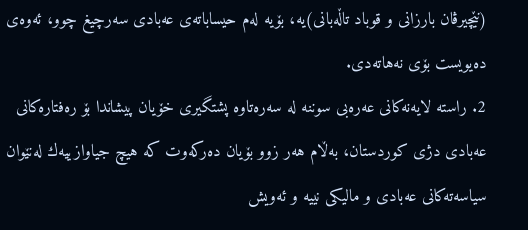(نێچیرڤان بارزانی و قوباد تاڵەبانی)یە، بۆیە لەم حیساباتەی عەبادی سەرچیغ چوو، ئەوەی دەیویست بۆی نەهاتەدی.
2. راستە لایەنەكانی عەرەبی سوننە لە سەرەتاوە پشتگیری خۆیان پیشاندا بۆ رەفتارەكانی عەبادی دژی كوردستان، بەڵام هەر زوو بۆیان دەركەوت كە هیچ جیاوازییەك لەنێوان سیاسەتەكانی عەبادی و مالیكی نییە و ئەویش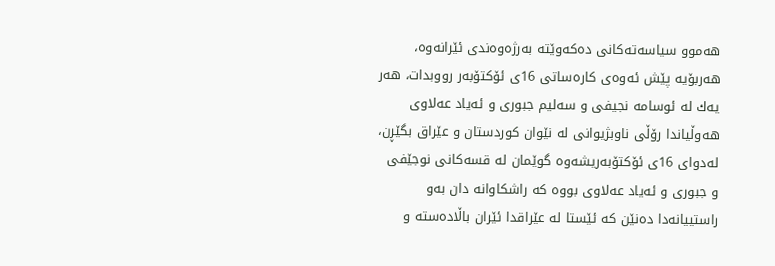هەموو سیاسەتەكانی دەكەوێتە بەرژەوەندی ئێرانەوە، هەربۆیە پێش ئەوەی كارەساتی 16ی ئۆكتۆبەر رووبدات، هەر یەك لە ئوسامە نجیفی و سەلیم جبوری و ئەیاد عەلاوی هەوڵیاندا رۆڵی ناوبژیوانی لە نێوان كوردستان و عێراق بگێڕن، لەدوای 16ی ئۆكتۆبەریشەوە گوێمان لە قسەكانی نوجێفی و جبوری و ئەیاد عەلاوی بووە كە راشكاوانە دان بەو راستییانەدا دەنێن كە ئێستا لە عێراقدا ئێران باڵادەستە و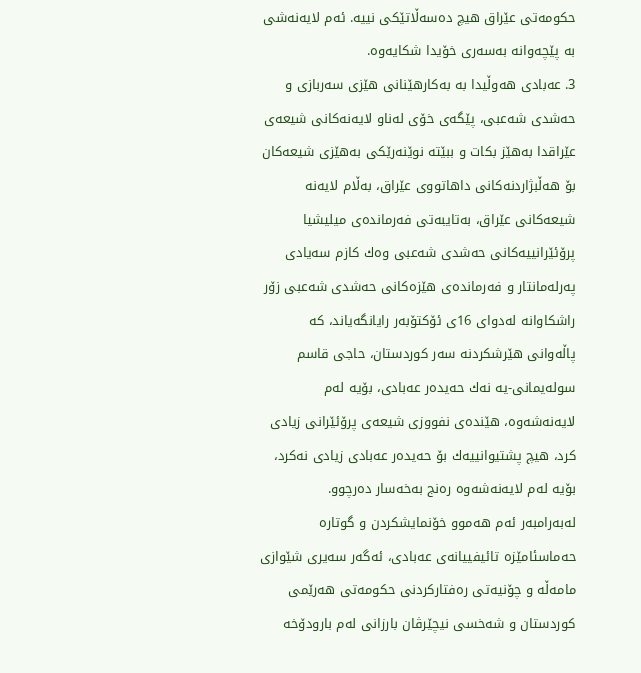حكومەتی عێراق هیچ دەسەڵاتێكی نییە. ئەم لایەنەشی بە پێچەوانە بەسەری خۆیدا شكایەوە.
3. عەبادی هەوڵیدا بە بەكارهێنانی هێزی سەربازی و حەشدی شەعبی، پێگەی خۆی لەناو لایەنەكانی شیعەی عێراقدا بەهێز بكات و ببێتە نوێنەرێكی بەهێزی شیعەكان بۆ هەڵبژاردنەكانی داهاتووی عێراق، بەڵام لایەنە شیعەكانی عێراق، بەتایبەتی فەرماندەی میلیشیا پرۆئێرانییەكانی حەشدی شەعبی وەك كازم سەیادی پەرلەمانتار و فەرماندەی هێزەكانی حەشدی شەعبی زۆر راشكاوانە لەدوای 16ی ئۆكتۆبەر رایانگەیاند، كە پاڵەوانی هێرشكردنە سەر كوردستان، حاجی قاسم سولەیمانی-یە نەك حەیدەر عەبادی، بۆیە لەم لایەنەشەوە، هێندەی نفووزی شیعەی پرۆئێرانی زیادی كرد، هیچ پشتیوانییەك بۆ حەیدەر عەبادی زیادی نەكرد، بۆیە لەم لایەنەشەوە رەنج بەخەسار دەرچوو.
لەبەرامبەر ئەم هەموو خۆنمایشكردن و گوتارە حەماسئامێزە تائیفییانەی عەبادی، ئەگەر سەیری شێوازی مامەڵە و چۆنیەتی رەفتاركردنی حكومەتی هەرێمی كوردستان و شەخسی نیچێرڤان بارزانی لەم بارودۆخە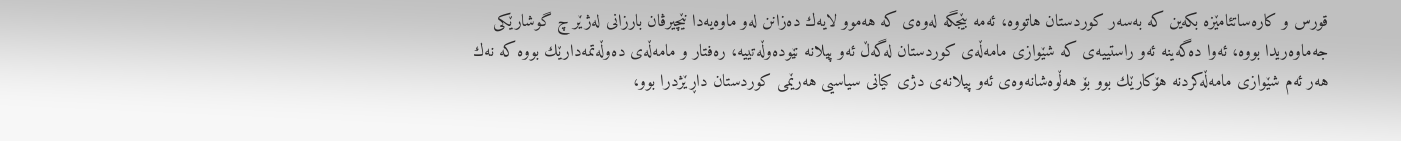قورس و كارەساتئامێزە بكەین كە بەسەر كوردستان هاتووە، ئەمە بێجگە لەوەی كە هەموو لایەك دەزانن لەو ماوەیەدا نێچیرڤان بارزانی لەژێر چ گوشارێكی جەماوەریدا بووە، ئەوا دەگەینە ئەو راستییەی كە شێوازی مامەڵەی كوردستان لەگەڵ ئەو پیلانە نێودەوڵەتییە، رەفتار و مامەڵەی دەوڵەتمەدارێك بووە كە نەك هەر ئەم شێوازی مامەڵەكردنە هۆكارێك بوو بۆ هەڵوەشانەوەی ئەو پیلانەی دژی كیانی سیاسیی هەرێمی كوردستان داڕێژدرا بوو،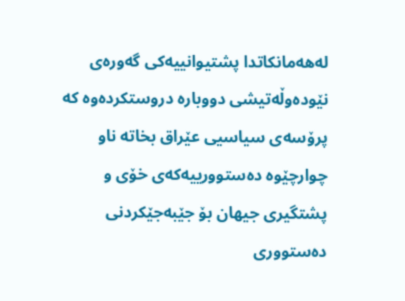لەهەمانكاتدا پشتیوانییەكی گەورەی نێودەوڵەتیشی دووبارە دروستكردەوە كە پرۆسەی سیاسیی عێراق بخاتە ناو چوارچێوە دەستوورییەكەی خۆی و پشتگیری جیهان بۆ جێبەجێكردنی دەستووری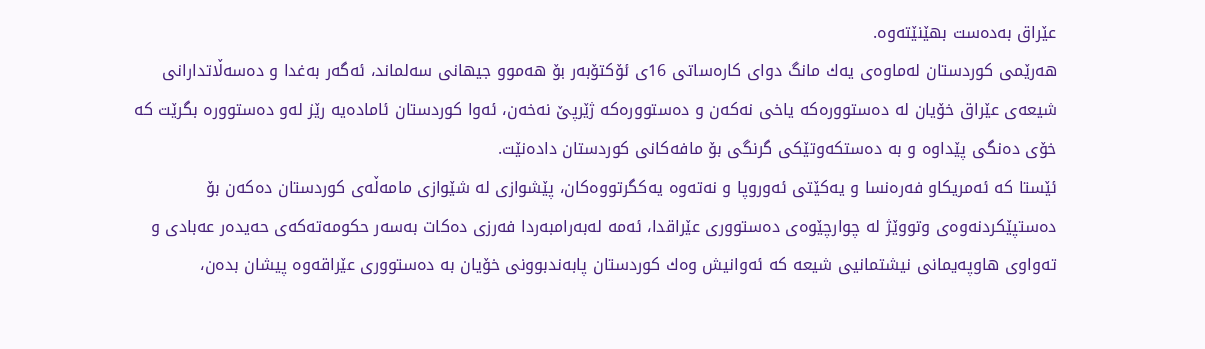عێراق بەدەست بهێنێتەوە.
هەرێمی كوردستان لەماوەی یەك مانگ دوای كارەساتی 16ی ئۆكتۆبەر بۆ هەموو جیهانی سەلماند، ئەگەر بەغدا و دەسەڵاتدارانی شیعەی عێراق خۆیان لە دەستوورەكە یاخی نەكەن و دەستوورەكە ژێرپێ نەخەن، ئەوا كوردستان ئامادەیە رێز لەو دەستوورە بگرێت كە خۆی دەنگی پێداوە و بە دەستكەوتێكی گرنگی بۆ مافەكانی كوردستان دادەنێت.
ئێستا كە ئەمریكاو فەرەنسا و یەكێتی ئەوروپا و نەتەوە یەكگرتووەكان، پێشوازی لە شێوازی مامەڵەی كوردستان دەكەن بۆ دەستپێكردنەوەی وتووێژ لە چوارچێوەی دەستووری عێراقدا، ئەمە لەبەرامبەردا فەرزی دەكات بەسەر حكومەتەكەی حەیدەر عەبادی و تەواوی هاوپەیمانی نیشتمانیی شیعە كە ئەوانیش وەك كوردستان پابەندبوونی خۆیان بە دەستووری عێراقەوە پیشان بدەن،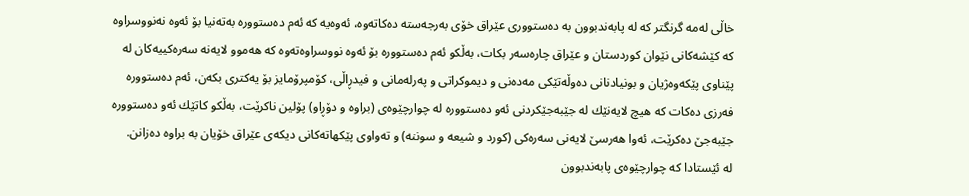خاڵی لەمە گرنگتر كە لە پابەندبوون بە دەستووری عێراق خۆی بەرجەستە دەكاتەوە، ئەوەیە كە ئەم دەستوورە بەتەنیا بۆ ئەوە نەنووسراوە كە كێشەكانی نێوان كوردستان و عێراق چارەسەر بكات، بەڵكو ئەم دەستوورە بۆ ئەوە نووسراوەتەوە كە هەموو لایەنە سەرەكییەكان لە پێناوی پێكەوەژیان و بونیادنانی دەوڵەتێكی مەدەنی و دیموكراتی و پەرلەمانی و فیدڕاڵی، كۆمپرۆمایز بۆ یەكتری بكەن، ئەم دەستوورە فەرزی دەكات كە هیچ لایەنێك لە جێبەجێكردنی ئەو دەستوورە لە چوارچێوەی (براوە و دۆڕاو) پۆلین ناكرێت، بەڵكو كاتێك ئەو دەستوورە جێبەجێ دەكرێت، ئەوا هەرسێ لایەنی سەرەكی (كورد و شیعە و سوننە) و تەواوی پێكهاتەكانی دیكەی عێراق خۆیان بە براوە دەزانن.
لە ئێستادا كە چوارچێوەی پابەندبوون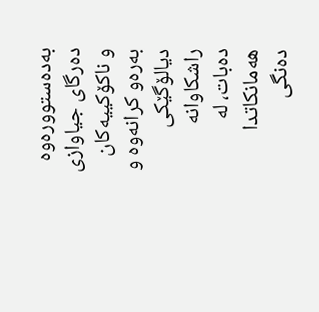بەدەستوورەوە دەرگای جیاوازی و ناكۆكییەكان بەرەو كرانەوە و دیالۆگێكی راشكاوانە دەبات، لە هەمانكاتدا دەنگی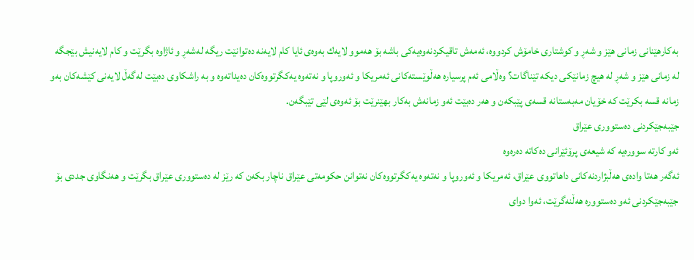بەكارهێنانی زمانی هێز و شەڕ و كوشتاری خامۆش كردووە، ئەمەش تاقیكردنەوەیەكی باشە بۆ هەموو لایەك بەوەی ئایا كام لایەنە دەتوانێت ریگە لەشەڕ و ئاژاوە بگرێت و كام لایەنیش بێجگە لە زمانی هێز و شەڕ لە هیچ زمانێكی دیكە تێناگات؟ وەڵامی ئەم پرسیارە هەڵوێستەكانی ئەمریكا و ئەوروپا و نەتەوە یەكگرتووەكان دەیداتەوە و بە راشكاوی دەبێت لەگەڵ لایەنی كێشەكان بەو زمانە قسە بكرێت كە خۆیان مەبەستانە قسەی پێبكەن و هەر دەبێت ئەو زمانەش بەكار بهێنرێت بۆ ئەوەی لێی تێبگەن.
جێبەجێكردنی دەستووری عێراق
ئەو كارتە سوورەیە كە شیعەی پرۆئێرانی دەكاتە دەرەوە
ئەگەر هەتا وادەی هەڵبژاردنەكانی داهاتووی عێراق، ئەمریكا و ئەوروپا و نەتەوە یەكگرتووەكان نەتوانن حكومەتی عێراق ناچار بكەن كە رێز لە دەستووری عێراق بگرێت و هەنگاوی جددی بۆ جێبەجێكردنی ئەو دەستوورە هەڵنەگرێت، ئەوا دوای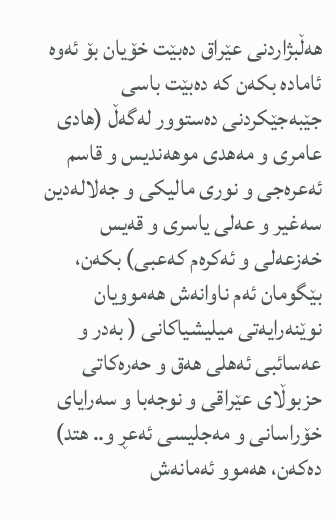هەڵبژاردنی عێراق دەبێت خۆیان بۆ ئەوە ئامادە بكەن كە دەبێت باسی جێبەجێكردنی دەستوور لەگەڵ (هادی عامری و مەهدی موهەندیس و قاسم ئەعرەجی و نوری مالیكی و جەلالەدین سەغیر و عەلی یاسری و قەیس خەزعەلی و ئەكرەم كەعبی) بكەن، بێگومان ئەم ناوانەش هەموویان نوێنەرایەتی میلیشیاكانی ( بەدر و عەسائبی ئەهلی هەق و حەرەكاتی حزبوڵای عێراقی و نوجەبا و سەرایای خۆراسانی و مەجلیسی ئەعڕ و.. هتد) دەكەن، هەموو ئەمانەش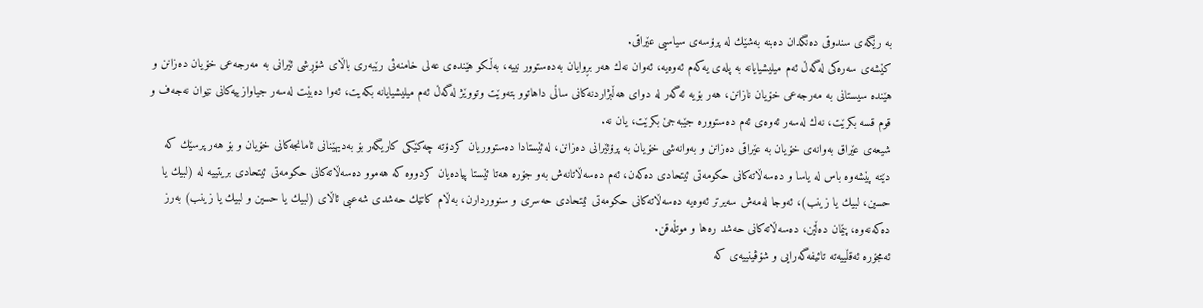بە رێگەی سندوقی دەنگدان دەبنە بەشێك لە پرۆسەی سیاسیی عێراقی.
كێشەی سەرەكی لەگەڵ ئەم میلیشیایانە بە پلەی یەكەم ئەوەیە، ئەوان نەك هەر بڕوایان بەدەستوور نییە، بەڵكو هێندەی عەلی خامنەئی رێبەری باڵای شۆڕشی ئێرانی بە مەرجەعی خۆیان دەزانن و هێندە سیستانی بە مەرجەعی خۆیان نازانن، هەر بۆیە ئەگەر لە دوای هەڵبژاردنەكانی ساڵی داهاتوو بتەوێت وتووێژ لەگەڵ ئەم میلیشیایانە بكەیت، ئەوا دەبێت لەسەر جیاوازییەكانی نێوان نەجەف و قوم قسە بكرێت، نەك لەسەر ئەوەی ئەم دەستوورە جێبەجێ بكرێت، یان نە.
شیعەی عێراق بەوانەی خۆیان بە عێراقی دەزانن و بەوانەشی خۆیان بە پرۆئێرانی دەزانن، لەئێستادا دەستووریان كردۆتە چەكێكی كاریگەر بۆ بەدیهێنانی ئامانجەكانی خۆیان و بۆ هەر پرسێك كە دێتە پێشەوە باس لە یاسا و دەسەڵاتەكانی حكومەتی ئیتحادی دەكەن، ئەم دەسەڵاتانەش بەو جۆرە هەتا ئێستا پیادەیان كردووە كە هەموو دەسەڵاتەكانی حكومەتی ئیتحادی بریتییە لە (لبیك یا حسین، لبیك یا زینب)، ئەوجا لەمەش سەیرتر ئەوەیە دەسەڵاتەكانی حكومەتی ئیتحادی حەسری و سنووردارن، بەڵام كاتێك حەشدی شەعبی ئاڵای (لبیك یا حسین و لبیك یا زینب) بەرز دەكەنەوە، پێمان دەڵێن، دەسەڵاتەكانی حەشد رەها و موتڵەقن.
ئەمجۆرە ئەقڵییەتە تائیفەگەرایی و شۆڤینییەی كە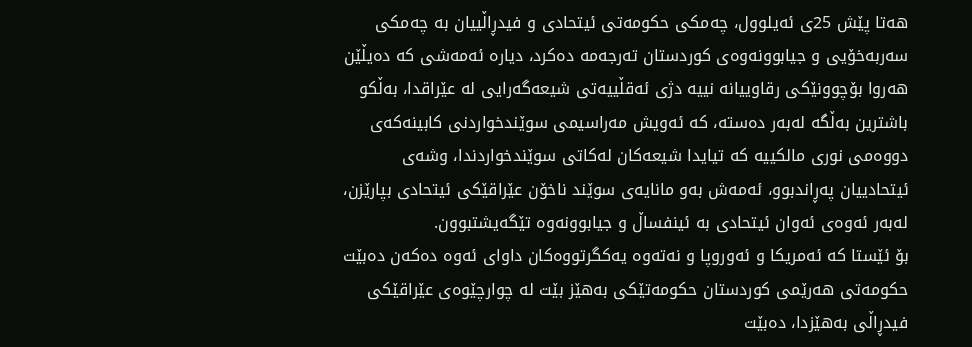هەتا پێش 25ی ئەیلوول، چەمكی حكومەتی ئیتحادی و فیدڕاڵییان بە چەمكی سەربەخۆیی و جیابوونەوەی كوردستان تەرجەمە دەكرد، دیارە ئەمەشی كە دەیڵێن هەروا بۆچوونێكی رقاوییانە نییە دژی ئەقڵییەتی شیعەگەرایی لە عێراقدا، بەڵكو باشترین بەڵگە لەبەر دەستە، كە ئەویش مەراسیمی سوێندخواردنی كابینەكەی دووەمی نوری مالكییە كە تیایدا شیعەكان لەكاتی سوێندخواردندا، وشەی ئیتحادییان پەڕاندبوو، ئەمەش بەو مانایەی سوێند ناخۆن عێراقێكی ئیتحادی بپارێزن، لەبەر ئەوەی ئەوان ئیتحادی بە ئینفساڵ و جیابوونەوە تێگەیشتبوون.
بۆ ئێستا كە ئەمریكا و ئەوروپا و نەتەوە یەكگرتووەكان داوای ئەوە دەكەن دەبێت حكومەتی هەرێمی كوردستان حكومەتێكی بەهێز بێت لە چوارچێوەی عێراقێكی فیدڕاڵی بەهێزدا، دەبێت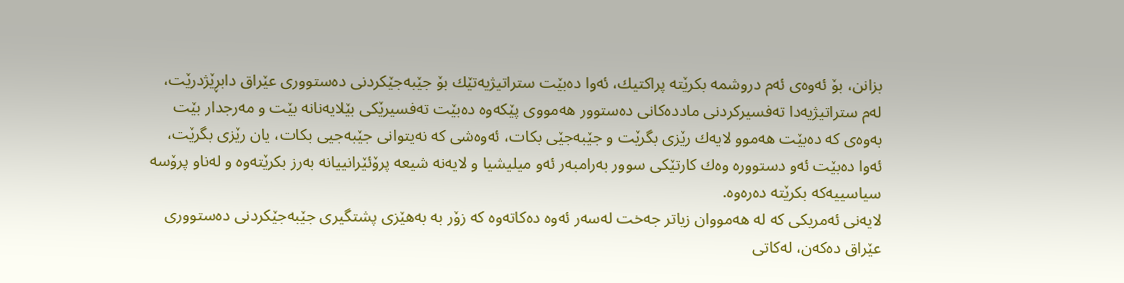بزانن، بۆ ئەوەی ئەم دروشمە بكرێتە پراكتیك، ئەوا دەبێت ستراتیژیەتێك بۆ جێبەجێكردنی دەستووری عێراق دابڕێژدرێت، لەم ستراتیژیەدا تەفسیركردنی ماددەكانی دەستوور هەمووی پێكەوە دەبێت تەفسیرێكی بێلایەنانە بێت و مەرجدار بێت بەوەی كە دەبێت هەموو لایەك رێزی بگرێت و جێبەجێی بكات، ئەوەشی كە نەیتوانی جێبەجیی بكات، یان رێزی بگرێت، ئەوا دەبێت ئەو دستوورە وەك كارتێكی سوور بەرامبەر ئەو میلیشیا و لایەنە شیعە پرۆئێرانییانە بەرز بكرێتەوە و لەناو پرۆسە سیاسییەكە بكرێتە دەرەوە.
لایەنی ئەمریكی كە لە هەمووان زیاتر جەخت لەسەر ئەوە دەكاتەوە كە زۆر بە بەهێزی پشتگیری جێبەجێكردنی دەستووری عێراق دەكەن، لەكاتی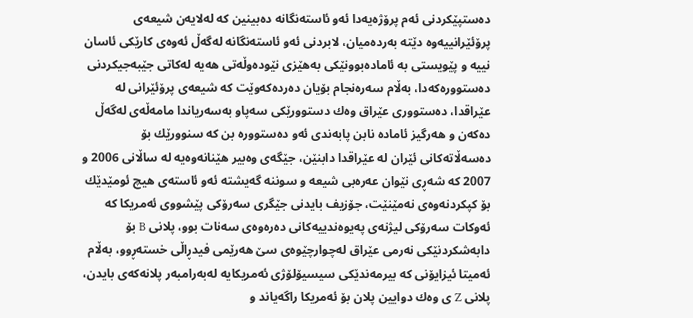دەستپێكردنی ئەم پرۆژەیەدا ئەو ئاستەنگانە دەبینین كە لەلایەن شیعەی پرۆئێرانییەوە دێتە بەردەمیان، لابردنی ئەو ئاستەنگانە لەگەڵ ئەوەی كارێكی ئاسان نییە و پێویستی بە ئامادەبوونێكی بەهێزی نێودەوڵەتی هەیە لەكاتی جێبەجیكردنی دەستوورەكەدا، بەڵام سەرەنجام بۆیان دەردەكەوێت كە شیعەی پرۆئێرانی لە عێراقدا، دەستووری عێراق وەك دستوورێكی سەپاو بەسەریاندا مامەڵەی لەگەڵ دەكەن و هەرگیز ئامادە نابن پابەندی ئەو دەستوورە بن كە سنوورێك بۆ دەسەڵاتەكانی ئێران لە عێراقدا دابنێن، جێگەی وەبیر هێنانەوەیە لە ساڵانی 2006 و 2007 كە شەڕی نێوان عەرەبی شیعە و سوننە گەیشتە ئەو ئاستەی هیچ ئومێدێك بۆ كپكردنەوەی نەمێنێت، جۆزیف بایدنی جێگری سەرۆكی پێشووی ئەمریكا كە ئەوكات سەرۆكی لیژنەی پەیوەندییەكانی دەرەوەی سەنات بوو، پلانی B بۆ دابەشكردنێكی نەرمی عێراق لەچوارچێوەی سێ هەرێمی فیدڕاڵی خستەڕوو، بەڵام ئەمیتا ئیزایۆنی كە بیرمەندێكی سیسیۆلۆژی ئەمریكایە لەبەرامبەر پلانەكەی بایدن، پلانی Z ی وەك دوایین پلان بۆ ئەمریكا راگەیاند و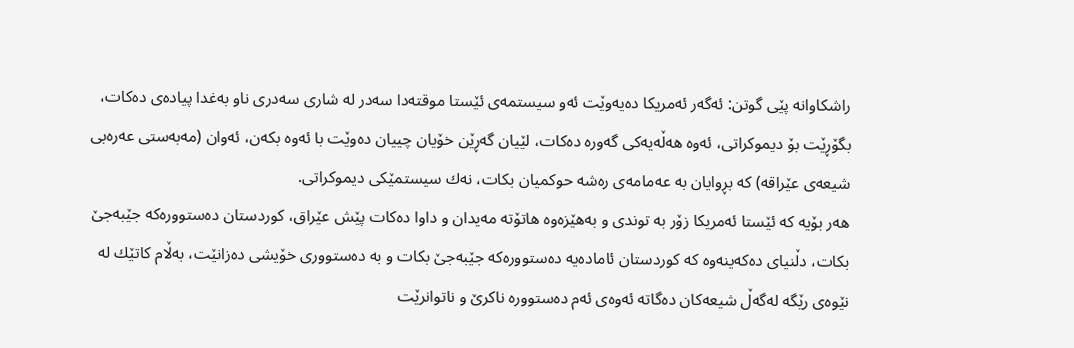راشكاوانە پێی گوتن: ئەگەر ئەمریكا دەیەوێت ئەو سیستمەی ئێستا موقتەدا سەدر لە شاری سەدری ناو بەغدا پیادەی دەكات، بگۆڕێت بۆ دیموكراتی، ئەوە هەڵەیەكی گەورە دەكات، لێیان گەڕێن خۆیان چییان دەوێت با ئەوە بكەن، ئەوان (مەبەستی عەرەبی شیعەی عێراقە) كە بڕوایان بە عەمامەی رەشە حوكمیان بكات، نەك سیستمێكی دیموكراتی.
هەر بۆیە كە ئێستا ئەمریكا زۆر بە توندی و بەهێزەوە هاتۆتە مەیدان و داوا دەكات پێش عێراق، كوردستان دەستوورەكە جێبەجێ بكات، دڵنیای دەكەینەوە كە كوردستان ئامادەیە دەستوورەكە جێبەجێ بكات و بە دەستووری خۆیشی دەزانێت، بەڵام كاتێك لە نێوەی رێگە لەگەڵ شیعەكان دەگاتە ئەوەی ئەم دەستوورە ناكرێ و ناتوانرێت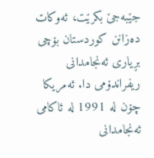جێبەجێ بكرێت، ئەوكات دەزانن كوردستان بۆچی بڕیاری ئەنجامدانی ریفراندۆمی دا. ئەمریكا چۆن لە 1991 لە ئاكامی ئەنجامدانی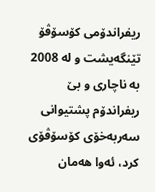ریفراندۆمی كۆسۆڤۆ تێنگەیشت و لە 2008 بە ناچاری و بێ ریفراندۆم پشتیوانی سەربەخۆی كۆسۆڤۆی كرد، ئەوا هەمان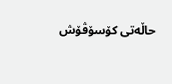حاڵەتی كۆسۆڤۆش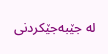لە جێبەجێكردنی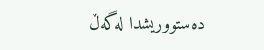دەستووریشدا لەگەڵ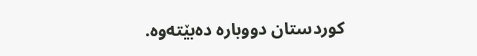كوردستان دووبارە دەبێتەوە.